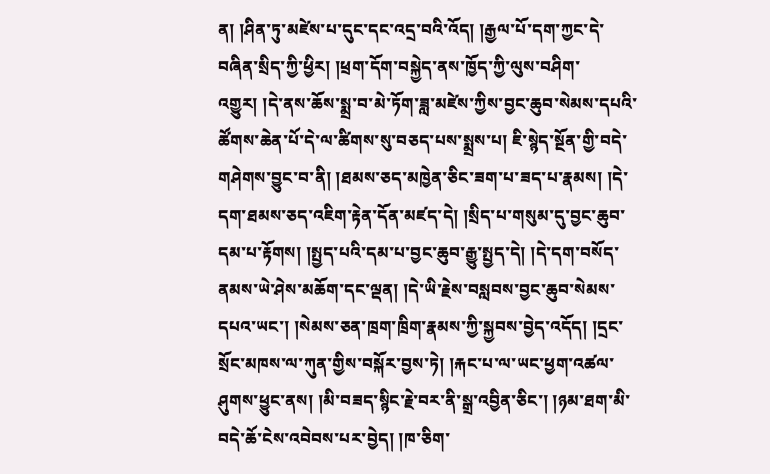ན། །ཤིན་ཏུ་མཛེས་པ་དུང་དང་འདྲ་བའི་འོད། །རྒྱལ་པོ་དག་ཀྱང་དེ་བཞིན་སྲིད་ཀྱི་ཕྱིར། །ཕྲག་དོག་བསྐྱེད་ནས་ཁྱོད་ཀྱི་ལུས་བཤིག་འགྱུར། །དེ་ནས་ཆོས་སྨྲ་བ་མེ་ཏོག་ཟླ་མཛེས་ཀྱིས་བྱང་ཆུབ་སེམས་དཔའི་ཚོགས་ཆེན་པོ་དེ་ལ་ཚིགས་སུ་བཅད་པས་སྨྲས་པ། ཇི་སྙེད་སྔོན་གྱི་བདེ་གཤེགས་བྱུང་བ་ནི། །ཐམས་ཅད་མཁྱེན་ཅིང་ཟག་པ་ཟད་པ་རྣམས། །དེ་དག་ཐམས་ཅད་འཇིག་རྟེན་དོན་མཛད་དེ། །སྲིད་པ་གསུམ་དུ་བྱང་ཆུབ་དམ་པ་རྟོགས། །སྤྱད་པའི་དམ་པ་བྱང་ཆུབ་རྒྱུ་སྤྱད་དེ། །དེ་དག་བསོད་ནམས་ཡེ་ཤེས་མཆོག་དང་ལྡན། །དེ་ཡི་རྗེས་བསླབས་བྱང་ཆུབ་སེམས་དཔའ་ཡང་། །སེམས་ཅན་ཁྲག་ཁྲིག་རྣམས་ཀྱི་སྐྱབས་བྱེད་འདོད། །དྲང་སྲོང་མཁས་ལ་ཀུན་གྱིས་བསྐོར་བྱས་ཏེ། །རྐང་པ་ལ་ཡང་ཕྱག་འཚལ་ཤུགས་ཕྱུང་ནས། །མི་བཟད་སྙིང་རྗེ་བར་ནི་སྒྲ་འབྱིན་ཅིང་། །ཉམ་ཐག་མི་བདེ་ཆོ་ངེས་འབེབས་པར་བྱེད། །ཁ་ཅིག་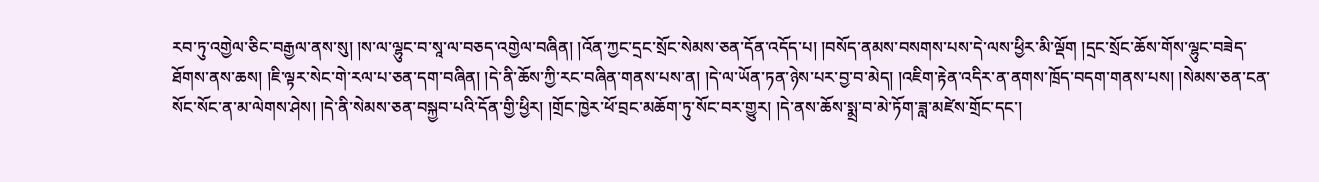རབ་ཏུ་འགྱེལ་ཅིང་བརྒྱལ་ནས་སུ། །ས་ལ་ལྷུང་བ་སཱ་ལ་བཅད་འགྱེལ་བཞིན། །འོན་ཀྱང་དྲང་སྲོང་སེམས་ཅན་དོན་འདོད་པ། །བསོད་ནམས་བསགས་པས་དེ་ལས་ཕྱིར་མི་ལྡོག །དྲང་སྲོང་ཆོས་གོས་ལྷུང་བཟེད་ཐོགས་ནས་ཆས། །ཇི་ལྟར་སེང་གེ་རལ་པ་ཅན་དག་བཞིན། །དེ་ནི་ཆོས་ཀྱི་རང་བཞིན་གནས་པས་ན། །དེ་ལ་ཡོན་ཏན་ཉེས་པར་བྱ་བ་མེད། །འཇིག་རྟེན་འདིར་ན་ནགས་ཁྲོད་བདག་གནས་པས། །སེམས་ཅན་ངན་སོང་སོང་ན་མ་ལེགས་ཤེས། །དེ་ནི་སེམས་ཅན་བསྐྱབ་པའི་དོན་གྱི་ཕྱིར། །གྲོང་ཁྱེར་ཕོ་བྲང་མཆོག་ཏུ་སོང་བར་གྱུར། །དེ་ནས་ཆོས་སྨྲ་བ་མེ་ཏོག་ཟླ་མཛེས་གྲོང་དང་།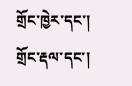གྲོང་ཁྱེར་དང་། གྲོང་རྡལ་དང་།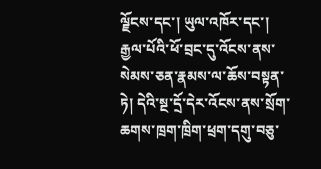ལྗོངས་དང་། ཡུལ་འཁོར་དང་། རྒྱལ་པོའི་ཕོ་བྲང་དུ་འོངས་ནས་སེམས་ཅན་རྣམས་ལ་ཆོས་བསྟན་ཏེ། དེའི་སྔ་དྲོ་དེར་འོངས་ནས་སྲོག་ཆགས་ཁྲག་ཁྲིག་ཕྲག་དགུ་བཅུ་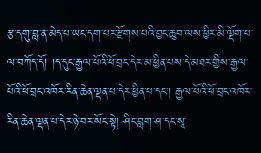རྩ་དགུ་བླ་ན་མེད་པ་ཡང་དག་པར་རྫོགས་པའི་བྱང་ཆུབ་ལས་ཕྱིར་མི་ལྡོག་པ་ལ་བཀོད་དོ། །ད་དུང་རྒྱལ་པོའི་ཕོ་བྲང་དེར་མ་ཕྱིན་པས་དེ་མཐར་གྱིས་རྒྱལ་པོའི་ཕོ་བྲང་འཁོར་རིན་ཆེན་ལྡན་པ་དེར་ཕྱིན་པ་དང་། རྒྱལ་པོའི་ཕོ་བྲང་འཁོར་རིན་ཆེན་ལྡན་པ་དེར་ཉེ་བར་སོང་སྟེ། ཤིང་བླག་ཤ་དང་སཱ་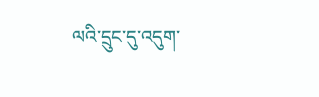ལའི་དྲུང་དུ་འདུག་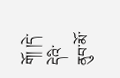གོ། །དེ་དེའི་ནུབ་མོ་